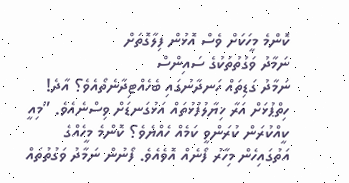ކޮންމެ މީހަކަށް ވެސް އޮޅުން ފިލާގޮތަށް
ނަމާދު ވަގުތުތަކުގެ ސައިންސް
ނަމާދު ގަޑިތައް ހަނދާނުގައި ބެހެއްޓިދާނެތޯއެވެ؟ އާދެ! ހިތްޕުޅަށް އަރާ ޚިޔާލުފުޅުތައް އަޅުގަނޑަށް ވިސްނެއެވެ. ”މިއީ ކީއްކުރަން ކުރަންވީ ކަމެއް ހެއްޔެވެ؟ ކޮންމެ މީހެއްގެ އަތުގައިހެން މިހާރު ފޯނެއް އޮވެއެވެ. ފޯނުން ނަމާދު ވަގުތުތައް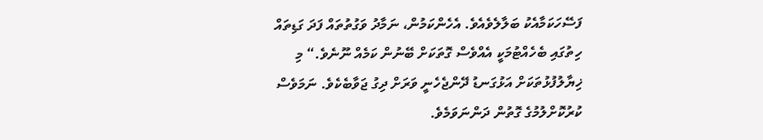ފަސޭހަކަމާއެކު ބަލާލެވެއެވެ. އެހެންކަމުން، ނަމާދު ވަގުތުތައް ފަދަ ގަޑިތައް ހިތުގައި ބެހެއްޓުމަކީ އެއްވެސް ގޮތަކަށް ބޭނުން ކަމެއް ނޫނެވެ.“ މި ޚިޔާލުފުޅުތަކަށް އަޅުގަނޑު ދޭންޖެހެނީ ވަރަށް ދިގު ޖަވާބެކެވެ. ނަމަވެސް ކުރުކޮށްލުމުގެ ގޮތުން ދަންނަވަމެވެ.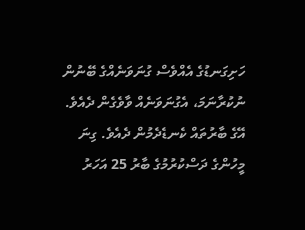ހަށިގަނޑުގެ އެއްވެސް ގުނަވަނެއްގެ ބޭނުން ނުކުރާނަމަ، އެގުނަވަނެއް ވާވެގެން ދެއެވެ. އޭގެ ބާރުތައް ކެނޑެދެމުން ދެއެވެ. ގިނަ މީހުންގެ ދަސްކުރުމުގެ ބާރު 25 އަހަރު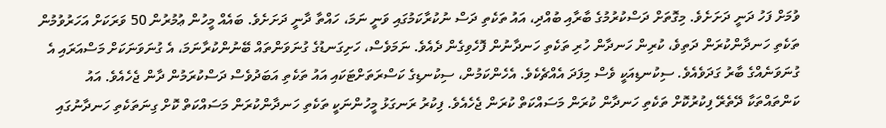ވުމަށް ފަހު ދަނީ ދަށަށެވެ. މިގޮތަށް ދަސްކުރުމުގެ ބާރާއި ބުއްދި، އައު ތަކެތި ދަސް ނުކުރާކަމުގައި ވަނީ ނަމަ، ހައްތާ ދާނީ ދަށަށެވެ. ބައެއް މީހުން ޢުމުރުން 50 ވަރަކަށް އަހަރުވުމުން ތަކެތި ހަނދާންކުރަން ދަތިވެ، ކުރިން ހަނދާން ހުރި ތަކެތި ހަނދާނުން ފޮހެވިގެން ދެއެވެ. ނަމަވެސް، ހަށިގަނޑުގެ ގުނަވަންތައް ބޭނުންކުރާނަމަ، އެ ގުނަވަނަކަށް މަސްއަރައި އެ ގުނަވަނެއްގެ ބާރު ގަދަވެއެވެ. ސިކުނޑިއަކީ ވެސް މިފަދަ އެއްޗެކެވެ. އެހެންކަމުން، ސިކުނޑިގެ ކަސްރަތަށްޓަކައި އައު ތަކެތި އަބަދުވެސް ދަސްކުރަމުން ދާން ޖެހެއެވެ. އައު ކަންތައްތަކާ ދޭތެރޭ ފިކުރުކޮށް ތަކެތި ހަނދާން ކުރަން މަސައްކަތް ކުރަން ޖެހެއެވެ. ފިކުރު ރަނގަޅު މީހުންނަކީ ތަކެތި ހަނދާންކުރަން މަސައްކަތް ކޮށް ގިނަތަކެތި ހަނދާނުގައި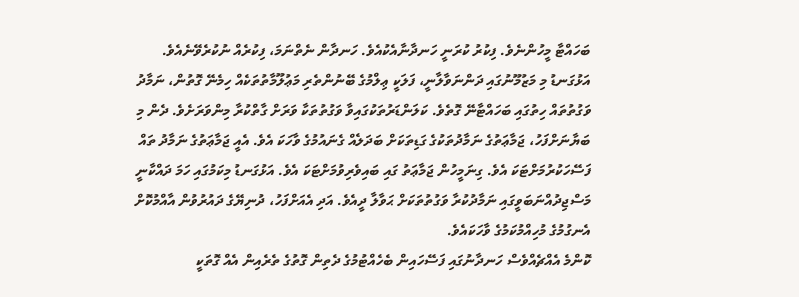ބަހައްޓާ މީހުންނެވެ. ފިކުރު ކުރަނީ ހަނދާނާއެކުއެވެ. ހަނދާން ނެތްނަމަ، ފިކުރެއް ނުކުރެވޭނެއެވެ.
އަޅުގަނޑު މި މަޒުމޫނުގައި ދަންނަވާލާނީ، ފަލަކީ ޢިލްމުގެ ބޭނުންތެރި މަޢުލޫމާތުތަކެއް ހިމެނޭ ގޮތުން، ނަމާދު ވަގުތުތައް ހިތުގައި ބަހައްޓާނޭ ގޮތެވެ. ކަލަންޑަރުތަކުގައިވާ ވަގުތުތަކާ ވަރަށް ގާތްކުރާ މިންވަރަށެވެ. ދެން މި ބަޔާނަށްފަހު، ޖަމާޢަތުގެ ނަމާދުތަކުގެ ގަޑިތަކަށް ބަދަލެއް ގެނައުމުގެ ވާހަކަ އެވެ. އެއީ ޖަމާޢަތުގެ ނަމާދު ތައް ފަސޭހަކުރުމަށްޓަކަ އެވެ. ގިނަމީހުން ޖަމާޢަތު ގައި ބައިވެރިވުމަށްޓަކަ އެވެ. އަޅުގަނޑު މިކަމުގައި ހަމަ ދައްކާނީ މަސްޖިދުއްނަބަވީގައި ނަމާދުކުރާ ވަގުތުތަކަށް ޙަވާލާ ދީއެވެ. އަދި އެއަށްފަހު، ދުނިޔޭގެ ދައުރުވުން އާއްމުކޮށް އެނގުމުގެ މުހިއްމުކަމުގެ ވާހަކައެވެ.
ކޮންމެ އެއްޗެއްވެސް ހަނދާނުގައި ފަސޭހައިން ބެހެއްޓުމުގެ ދެތިން ގޮތުގެ ތެރެއިން އެއް ގޮތަކީ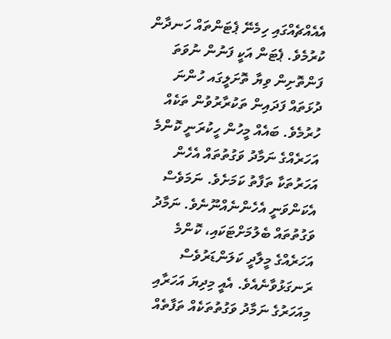އެއެއްޗެއްގައި ހިމެނޭ ޕެޓަންތައް ހަނދާން ކުރުމެވެ. ޕެޓަން އަކީ ފަނުން ނުވަތަ ފަންތޮށިން ވިޔާ ތޮށަލީގައ ހުންނަ ދުޅަތައް ފަދައިން ތަކުރާރުވުން ތަކެއް ހުރުމެވެ. ބައެއް މީހުން ހީކުރަނީ ކޮންމެ އަހަރެއްގެ ނަމާދު ވަގުތުތައް އެހެން އަހަރުތަކާ ތަފާތު ކަމަށެވެ. ނަމަވެސް އެކަންވަނީ އެހެންނެއްނޫނެވެ. ނަމާދު ވަގުތުތައް ބެލުމަށްޓަކައި، ކޮންމެ އަހަރެއްގެ މީލާދީ ކަލަންޑަރުވެސް ރަނގަޅުވާނެއެވެ. އެއީ މިދިޔަ އަހަރާއި މިއަހަރުގެ ނަމާދު ވަގުތުތަކެއް ތަފާތެއް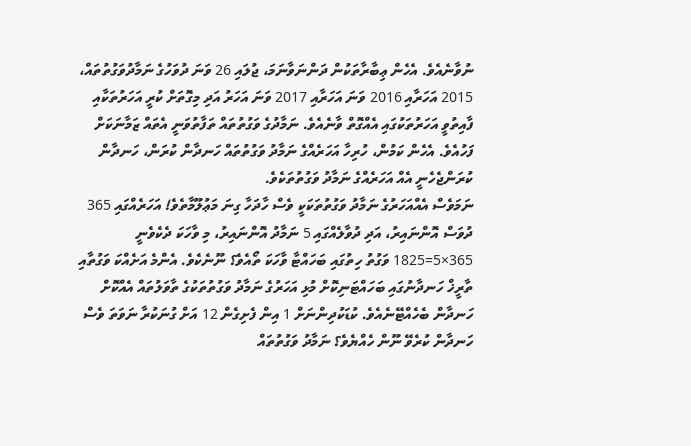ނުވާނެއެވެ. އެހެން ޢިބާރާތަކުން ދަންނަވާނަމަ، ޖުލައި 26 ވަނަ ދުވަހުގެ ނަމާދުވަގުތުތައް، 2015 އަހަރާއި 2016 ވަނަ އަހަރާއި 2017 ވަނަ އަހަރު އަދި މިގޮތަށް ކުރީ އަހަރުތަކާއި ފާއިތުވީ އަހަރުތަކުގައި އެއްގޮތް ވާނެއެވެ. ނަމާދުގެ ވަގުތުތައް ތަފާތުވަނީ އެތައް ޒަމާނަކަށް ފަހުއެވެ. އެހެން ކަމުން، ހުރިހާ އަހަރެއްގެ ނަމާދު ވަގުތުތައް ހަނދާން ކުރަން، ހަނދާން ކުރަންޖެހެނީ އެއް އަހަރެއްގެ ނަމާދު ވަގުތުތަކެވެ.
ނަމަވެސް އެއްއަހަރުގެ ނަމާދު ވަގުތުތަކަކީ ވެސް ހާދަހާ ގިނަ މަޢުލޫމާތެވެ! އަހަރެއްގައި 365 ދުވަސް އޮންނައިރު، އަދި ދުވާލެއްގައި 5 ނަމާދު އޮންނައިރު، މި ވާހަކަ ދެކެވެނީ 365×5=1825 ވަގުތު ހިތުގައި ބަހައްޓާ ވާހަކަ ތޯއެވެ؟ ނޫނެކެވެ. އެންމެ އަށެއްކަ ވަގުތާއި ތާރީޚް ހަނދާނުގައި ބަހައްޓަނިކޮށް މުޅި އަހަރުގެ ނަމާދު ވަގުތުތަކުގެ ތާވަލުތައް އެއްކޮށް ހަނދާން ބެހެއްޓޭނެއެވެ. ކުޑަކުދިންނަށް 1 އިން ފެށިގެން 12 އަށް ގުނަކުރާ ނަވަތަ ވެސް ހަނދާން ކުރެވޭ ނޫން ހެއްޔެވެ؟ ނަމާދު ވަގުތުތައް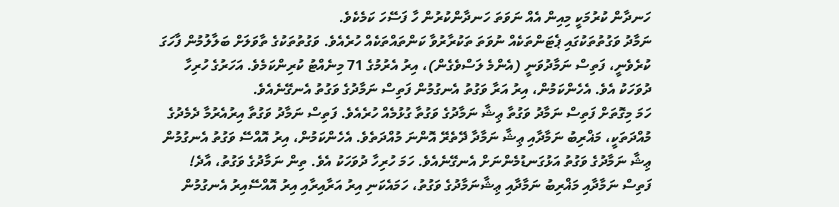ހަނދާން ކުރުމަކީ މިއިން އެއް ނަވަތަ ހަނދާންކުރުން ހާ ފަސޭހަ ކަމެކެވެ.
ނަމާދު ވަގުތުތަކުގައި ޕެޓަންތަކެއް ނުވަތަ ތަކުރާރުވާ ކަންތައްތަކެއް ހުރެއެވެ. ވަގުތުތަކުގެ ތާވަލަށް ބަލާލުމުން ފާހަގަ ކުރެވެނީ، ފަތިސް ނަމާދުވަނީ (އެންމެ ލަސްވެގެން)، އިރު އެރުމުގެ 71 މިނެއްޓު ކުރިންކަމެވެ. އަހަރުގެ ހުރިހާ ދުވަހަކު އެވެ. އެހެންކަމުން، އިރު އަރާ ވަގުތު އެނގުމުން ފަތިސް ނަމާދުގެ ވަގުތު އެނގޭނެއެވެ.
ހަމަ މިގޮތަށް ފަތިސް ނަމާދު ވަގުތާ ޢިޝާ ނަމާދުގެ ވަގުތާ ގުޅުމެއް ހުރެއެވެ. ފަތިސް ނަމާދު ވަގުތާ އިރުއެރުމާ ދެމެދުގެ މުއްދަތަކީ، މަޣްރިބު ނަމާދާއި ޢިޝާ ނަމާދާ ދޭތެރޭ އޮންނަ މުއްދަތެވެ. އެހެންކަމުން، އިރު އޮއްސޭ ވަގުތު އެނގުމުން ޢިޝާ ނަމާދުގެ ވަގުތު އަޅުގަނޑުމެންނަށް އެނގޭނެއެވެ. ހަމަ ހުރިހާ ދުވަހަކު އެވެ. ތިން ނަމާދުގެ ވަގުތު، އާދެ! ފަތިސް ނަމާދާއި މަޣްރިބު ނަމާދާއި ޢިޝާނަމާދުގެ ވަގުތު، ހަމައެކަނި އިރު އަރާއިރާއި އިރު އޮއްސޭއިރު އެނގުމުން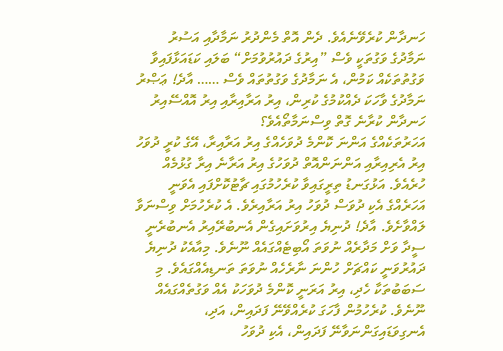ހަނދާން ކުރެވޭނެއެވެ. ދެން އޮތް މެންދުރު ނަމާދާއި އަސުރު ނަމާދުގެ ވަގުތަކީ ވެސް ”އިރުގެ ދައުރުވުމަށް“ ބަލައި ކަޑައަޅާފައިވާ ވަގުތުތަކެއް ކަމުން، އެ ނަމާދުގެ ވަގުތުތައް ވެސް …… އާދެ! ޢަޞްރު ނަމާދުގެ ވާހަކަ ދެއްކުމުގެ ކުރިން، އިރު އަރާއިރާއި އިރު އޮއްސޭއިރު ހަނދާން ކުރާނެ ގޮތް ވިސްނަމާތޯއެވެ؟
އަހަރުތަކެއްގެ އަންނަ ކޮންމެ ދުވަހެއްގެ އިރު އަރާއިރާ، އޭގެ ކުރީ ދުވަހު އިރު އެރިއިރާއި އަންނަންއޮތް ދުވަހުގެ އިރު އަރާނެ އިރާ ގުޅުމެއް ހުރެއެވެ. އަޅުގަނޑު ތިރީގައިވާ ކުރެހުމުގައި ޗާޓުކޮށްފައި އެވަނީ އަހަރެއްގެ އެކި ދުވަސް ދުވަހު އިރު އަރާއިރެވެ. އެ ކުރެހުމަށް ވިސްނަވާ ލައްވާށެވެ. އާދެ! ދުނިޔެ އިރުވަށައިގެން އެނބުރޭއިރު އެނބުރެނީ ސީދާ ވަށް މަދާރެއް ނުވަތަ އޯބިޓެއްގައެއް ނޫނެވެ. މިއާއެކު ދުނިޔެ ދައުރުވަނީ ކައްޗަށް ހުންނަ ނާރެހެއް ނުވަތަ ތަނޑިއެއްގައެވެ. މި ސަބަބުތަކާ ހެދި، އިރު އަރަނީ ކޮންމެ ދުވަހަކު އެއް ވަގުތެއްގައެއް ނޫނެވެ. ކުރެހުމުން ފާހަގަ ކުރެއްވޭނޭ ފަދައިން، އަދި، އެނގިވަޑައިގަންނަވާނޭ ފަދައިން، އެކި ދުވަހު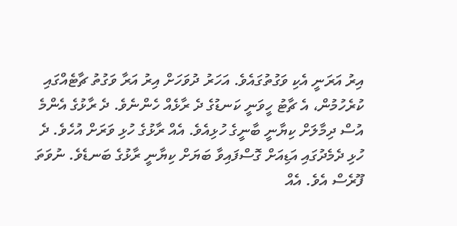އިރު އަރަނީ އެކި ވަގުތުގައެވެ. އަހަރު ދުވަހަށް އިރު އަރާ ވަގުތު ޗާޓެއްގައި ކުރެހުމުން، އެ ޗާޓު ހީވަނީ ކަނޑުގެ ދެ ރާޅެއް ހެންނެވެ. ދެ ރާޅުގެ އެންމެ އުސް ދިމާލަށް ކިޔާނީ ބާނީގެ ހުޅިއެވެ. އެއް ރާޅުގެ ހުޅި ވަރަށް އުހެވެ. ދެ ހުޅި ދެމެދުގައި އަޑިއަށް ގޮސްފައިވާ ބަޔަށް ކިޔާނީ ރާޅުގެ ބަނޑެވެ. ނުވަތަ ފޫރެސް އެވެ. އެއް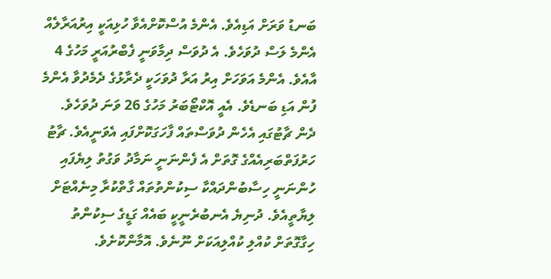ބަނޑު ވަރަށް އަޑިއެވެ. އެންމެ އުސްކޮށްއެވާ ހުޅިއަކީ އިރުއަރާލެއް އެންމެ ލަސް ދުވަހެވެ. އެ ދުވަސް ދިމާވަނީ ފެބްރުއަރީ މަހުގެ 4 އާއެވެ. އެންމެ އަވަހަށް އިރު އަރާ ދުވަހަކީ ދެރާޅުގެ ދެމެދުވާ އެންމެ ފުން އަޑި ބަނޑެވެ. އެއީ އޮކްޓޯބަރު މަހުގެ 26 ވަނަ ދުވަހެވެ. ދެން ޗާޓުގައި އެހެން ދުވަސްތައް ފާހަގަކޮށްފައި އެވަނީއެވެ. ޗާޓު ހަރުފަތްބަރިއެއްގެ ގޮތަށް އެ ފެންނަނީ ނަމާދު ވަގުތު ލިޔެފައި ހުންނަނީ ހިސާބުންދައްކާ ސިކުންތުތައް ގާތްކުރާ މިނެއްޓަށް ލިޔާތީއެވެ. ދުނިޔެ އެނބުރެނީކީ ބައެއް ގަޑީގެ ސިކުންތު ހިގާގޮތަށް ކުއްލި ކުއްލިއަކަށް ނޫނެވެ. އޮމާންކޮށެވެ.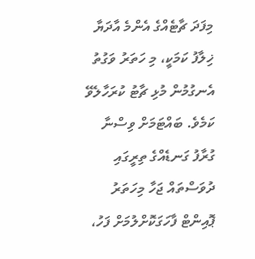މިފަދަ ޗާޓެއްގެ އެންމެ އާދަޔާ ޚިލާފު ކަމަކީ، މި ހަތަރު ވަގުތު އެނގުމުން މުޅި ޗާޓު ކުރަހާލެވޭ ކަމެވެ. ބައްޓަމަށް ވިސްނާ ގުރާފު ގަނޑެއްގެ ތިރީގައި ދުވަސްތައް ޖަހާ މިހަތަރު ޕޮއިންޓް ފާހަގަކޮށްލުމަށް ފަހު،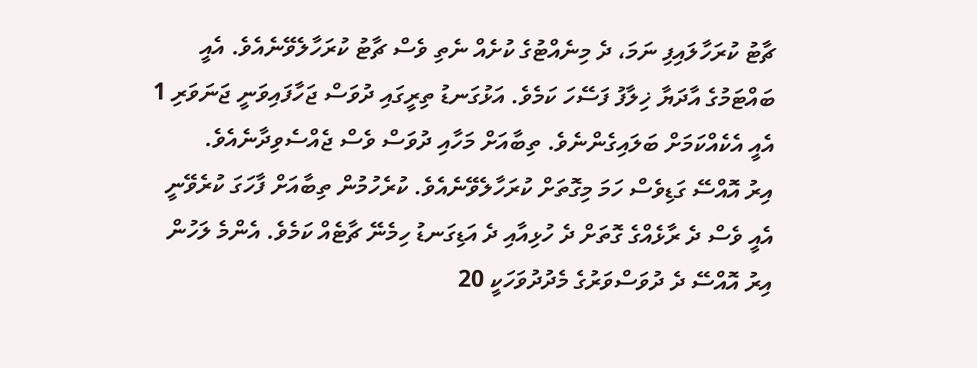ޗާޓު ކުރަހާލައިފި ނަމަ، ދެ މިނެއްޓުގެ ކުށެއް ނެތި ވެސް ޗާޓު ކުރަހާލެވޭނެއެވެ. އެއީ ބައްޓަމުގެ އާދަޔާ ޚިލާފު ފަސޭހަ ކަމެވެ. އަޅުގަނޑު ތިރީގައި ދުވަސް ޖަހާފައިވަނީ ޖަނަވަރި 1 އެއީ އެކެއްކަމަށް ބަލައިގެންނެވެ. ތިބާއަށް މަހާއި ދުވަސް ވެސް ޖެއްސެވިދާނެއެވެ.
އިރު އޮއްސޭ ގަޑިވެސް ހަމަ މިގޮތަށް ކުރަހާލެވޭނެއެވެ. ކުރެހުމުން ތިބާއަށް ފާހަގަ ކުރެވޭނީ އެއީ ވެސް ދެ ރާޅެއްގެ ގޮތަށް ދެ ހުޅިއާއި ދެ އަޑިގަނޑު ހިމެނޭ ޗާޓެއް ކަމެވެ. އެންމެ ލަހުން އިރު އޮއްސޭ ދެ ދުވަސްވަރުގެ މެދުދުވަހަކީ 20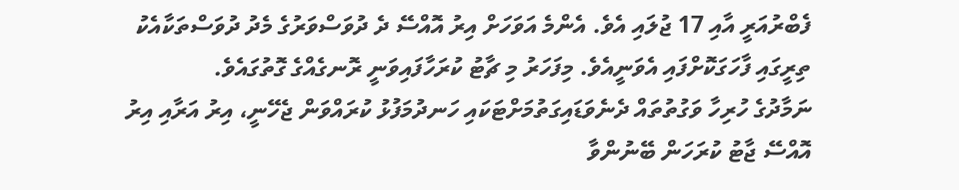ފެބްރުއަރީ އާއި 17 ޖުލައި އެވެ. އެންމެ އަވަހަށް އިރު އޮއްސޭ ދެ ދުވަސްވަރުގެ މެދު ދުވަސްތަކާއެކު ތިރީގައި ފާހަގަކޮށްފައި އެވަނީއެވެ. މިފަހަރު މި ޗާޓު ކުރަހާފައިވަނީ ރޮނގެއްގެ ގޮތުގައެވެ.
ނަމާދުގެ ހުރިހާ ވަގުތުތައް ދެނެވަޑައިގަތުމަށްޓަކައި ހަނދުމަފުޅު ކުރައްވަން ޖެހޭނީ، އިރު އަރާއި އިރު އޮއްސޭ ޖާޓު ކުރަހަން ބޭނުންވާ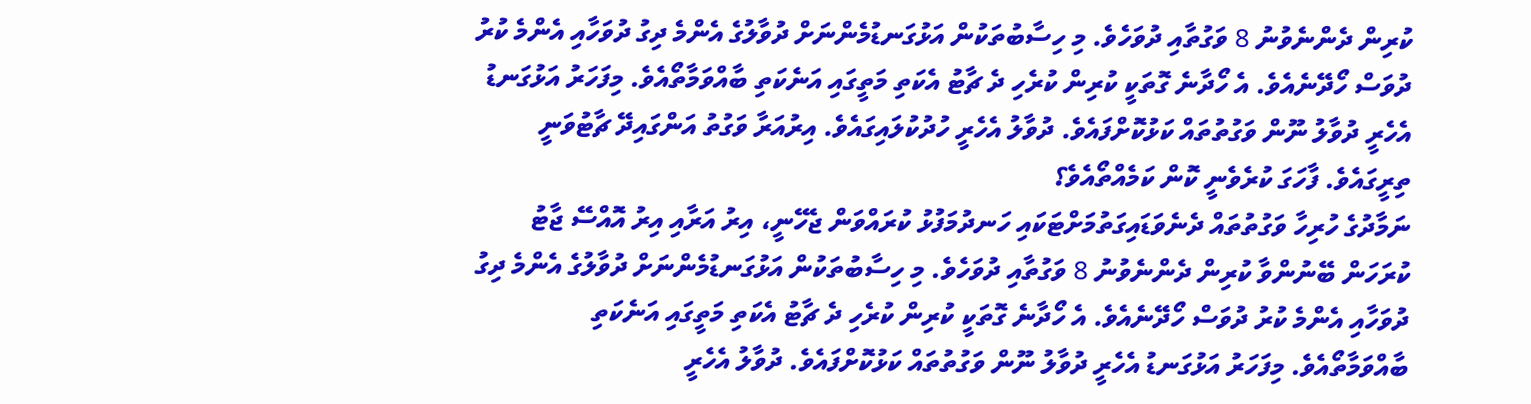ކުރިން ދެންނެވުނު 8 ވަގުތާއި ދުވަހެވެ. މި ހިސާބުތަކުން އަޅުގަނޑުމެންނަށް ދުވާލުގެ އެންމެ ދިގު ދުވަހާއި އެންމެ ކުރު ދުވަސް ހޯދޭނެއެވެ. އެ ހޯދާނެ ގޮތަކީ ކުރިން ކުރެހި ދެ ޗާޓު އެކަތި މަތީގައި އަނެކަތި ބާއްވަމާތޯއެވެ. މިފަހަރު އަޅުގަނޑު އެހެރީ ދުވާލު ނޫން ވަގުތުތައް ކަޅުކޮށްފައެވެ. ދުވާލު އެހެރީ ހުދުކުލައިގައެވެ. އިރުއަރާ ވަގުތު އަންގައިދޭ ޗާޓުވަނީ ތިރީގައެވެ. ފާހަގަ ކުރެވެނީ ކޮން ކަމެއްތޯއެވެ؟
ނަމާދުގެ ހުރިހާ ވަގުތުތައް ދެނެވަޑައިގަތުމަށްޓަކައި ހަނދުމަފުޅު ކުރައްވަން ޖެހޭނީ، އިރު އަރާއި އިރު އޮއްސޭ ޖާޓު ކުރަހަން ބޭނުންވާ ކުރިން ދެންނެވުނު 8 ވަގުތާއި ދުވަހެވެ. މި ހިސާބުތަކުން އަޅުގަނޑުމެންނަށް ދުވާލުގެ އެންމެ ދިގު ދުވަހާއި އެންމެ ކުރު ދުވަސް ހޯދޭނެއެވެ. އެ ހޯދާނެ ގޮތަކީ ކުރިން ކުރެހި ދެ ޗާޓު އެކަތި މަތީގައި އަނެކަތި ބާއްވަމާތޯއެވެ. މިފަހަރު އަޅުގަނޑު އެހެރީ ދުވާލު ނޫން ވަގުތުތައް ކަޅުކޮށްފައެވެ. ދުވާލު އެހެރީ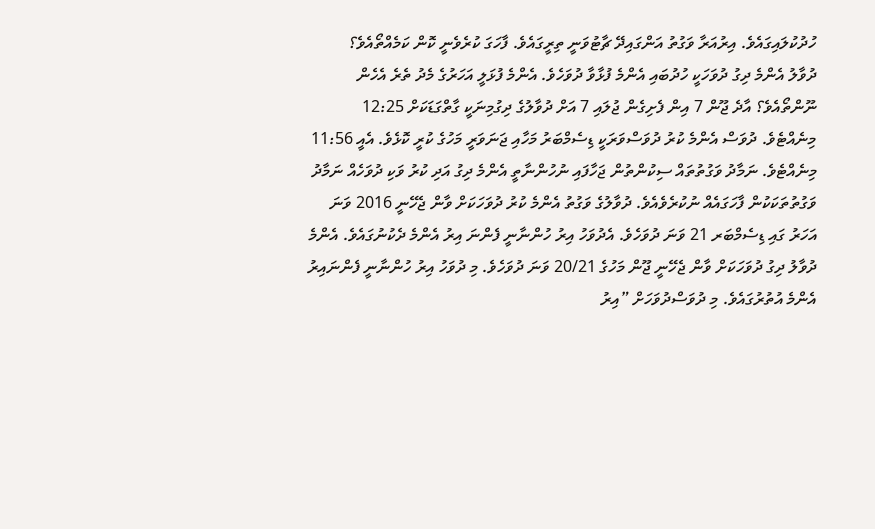ހުދުކުލައިގައެވެ. އިރުއަރާ ވަގުތު އަންގައިދޭ ޗާޓުވަނީ ތިރީގައެވެ. ފާހަގަ ކުރެވެނީ ކޮން ކަމެއްތޯއެވެ؟
ދުވާލު އެންމެ ދިގު ދުވަހަކީ ހުދުބައި އެންމެ ފުޅާވާ ދުވަހެވެ. އެންމެ ފުޅަލީ އަހަރުގެ މެދު ތެރެ އެހެން ނޫންތޯއެވެ؟ އާދެ ޖޫން 7 އިން ފެށިގެން ޖުލައި 7 އަށް ދުވާލުގެ ދިގުމިނަކީ ގާތްގަޑަކަށް 12:25 މިނެއްޓެވެ. ދުވަސް އެންމެ ކުރު ދުވަސްވަރަކީ ޑިސެމްބަރު މަހާއި ޖަނަވަރީ މަހުގެ ކުރީ ކޮޅެވެ. އެއީ 11:56 މިނެއްޓެވެ. ނަމާދު ވަގުތުތައް ސިކުންތުން ޖަހާފައި ނުހުންނާތީ އެންމެ ދިގު އަދި ކުރު ވަކި ދުވަހެއް ނަމާދު ވަގުތުތަކަކުން ފާހަގައެއް ނުކުރެވެއެވެ. ދުވާލުގެ ވަގުތު އެންމެ ކުރު ދުވަހަކަށް ވާން ޖެހޭނީ 2016 ވަނަ އަހަރު ގައި ޑިސެމްބަރ 21 ވަނަ ދުވަހެވެ. އެދުވަހު އިރު ހުންނާނީ ފެންނަ އިރު އެންމެ ދެކުނުގައެވެ. އެންމެ ދުވާލު ދިގު ދުވަހަކަށް ވާން ޖެހޭނީ ޖޫން މަހުގެ 20/21 ވަނަ ދުވަހެވެ. މި ދުވަހު އިރު ހުންނާނީ ފެންނައިރު އެންމެ އުތުރުގައެވެ. މި ދުވަސްދުވަހަށް ”އިރު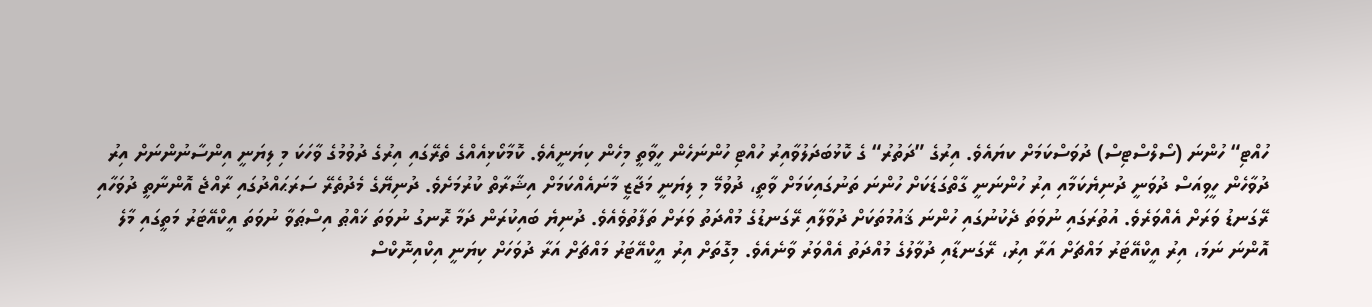ހުއްޓި“ ހުންނަ (ސޯލްސްޓިސް) ދުވަސްކަމަށް ކޔައެވެ. އިރުގެ ”ދަތުރު“ ގެ ކޮޅުބަދަލުވާއިރު ހުއްޓި ހުންނަހެން ހީވާތީ މިހެން ކިޔަނީއެވެ. ކޮމާކޯޅިއެއްގެ ތެރޭގައި އިރުގެ ދުވުމުގެ ވާހަކަ މި ލިޔަނީ އިންސާނުންނަށް އިރު ދުވާހެން ހީވިއަސް ދުވަނީ ދުނިޔެކަމާއި އިރު ހުންނަނީ ގާތްގަޑަކަށް ހުންނަ ތަނުގައިކަމަށް ވާތީ، ދުވުމޭ މި ލިޔަނީ މަޖާޒީ މާނައެއްކަމަށް އިޝާރާތް ކުރުމަށެވެ. ދުނިޔޭގެ މެދުތެރޭ ސަރަޙައްދުގައި ރާއްޖެ އޮންނާތީ ދުވަހާއި ރޭގަނޑު ވަރަށް އެއްވަރެވެ. އުތުރަގައި ނުވަތަ ދެކުނުގައި ހުންނަ ޤައުމުތަކަށް ދުވާލާއި ރޭގަނޑުގެ މުއްދަތު ވަރަށް ތަފާތުވެއެވެ. ދުނިޔެ ބައިކުރަން ދަމާ ރޮނގު ނުވަތަ ޚައްޠު އިސްޠަވާ ނުވަތަ އީކްއޭޓަރު މަތީގައި މާލެ އޮންނަ ނަމަ، އިރު އީކްއޭޓަރު މައްޗަށް އަރާ އިރު، ރޭގަނޑާއި ދުވާލުގެ މުއްދަތު އެއްވަރު ވާނެއެވެ. މިގޮތަށް އިރު އީކްއޭޓަރު މައްޗަށް އަރާ ދުވަހަށް ކިޔަނީ އިކްއިނޮކްސް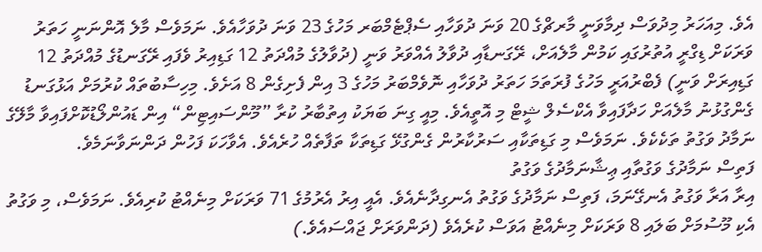އެވެ. މިއަހަރު މިދުވަސް ދިމާވަނީ މާރޗްގެ 20 ވަނަ ދުވަހާއި ސެޕްޓެމްބަރ މަހުގެ 23 ވަނަ ދުވަހާއެވެ. ނަމަވެސް މާލެ އޮންނަނީ ހަތަރު ވަރަކަށް ޑިގްރީ އުތުރުގައި ކަމުން މާލެއަށް، ރޭގަނޑާއި ދުވާލު އެއްވަރު ވަނީ (ދުވާލުގެ މުއްދަތު 12 ގަޑިއިރު ވެފައި ރޭގަނޑުގެ މުއްދަތު 12 ގަޑިއިރަށް ވަނީ) ފެބްރުއަރީ މަހުގެ ފުރަތަމަ ހަތަރު ދުވަހާއި ނޮވެމްބަރު މަހުގެ 3 އިން ފެށިގެން 8 އަށެވެ. މިހިސާބުތައް ކުރުމަށް އަޅުގަނޑު ގެންގުޅުނު މާލެއަށް ހަދާފައިވާ އެކްސެލް ޝީޓް މި އޮތީއެވެ. މިއީ ގިނަ ބަޔަކު އިތުބާރު ކުރާ ”މޫންސައިޓިން“ އިން ޑައުންލޯޑުކޮށްފައިވާ މާލޭގެ ނަމާދު ވަގުތު ތަކެކެވެ. ނަމަވެސް މި ގަޑިތަކާއި ސަރުކާރުން ގެންގުޅޭ ގަޑިތަކާ ތަފާތެއް ހުރެއެވެ. އެވާހަކަ ފަހުން ދަންނަވާނަމެވެ.
ފަތިސް ނަމާދުގެ ވަގުތާއި ޢިޝާނަމާދުގެ ވަގުތު
އިރާ އަރާ ވަގުތު އެނގޭނަމަ، ފަތިސް ނަމާދުގެ ވަގުތު އެނގިދާނެއެވެ. އެއީ އިރު އެރުމުގެ 71 ވަރަކަށް މިނެއްޓު ކުރިއެވެ. ނަމަވެސް، މި ވަގުތު އެކި މޫސުމަށް ބަލައި 8 ވަރަކަށް މިނެއްޓު އަވަސް ކުރެއެވެ (ދަންވަރަށް ޖައްސައެވެ.)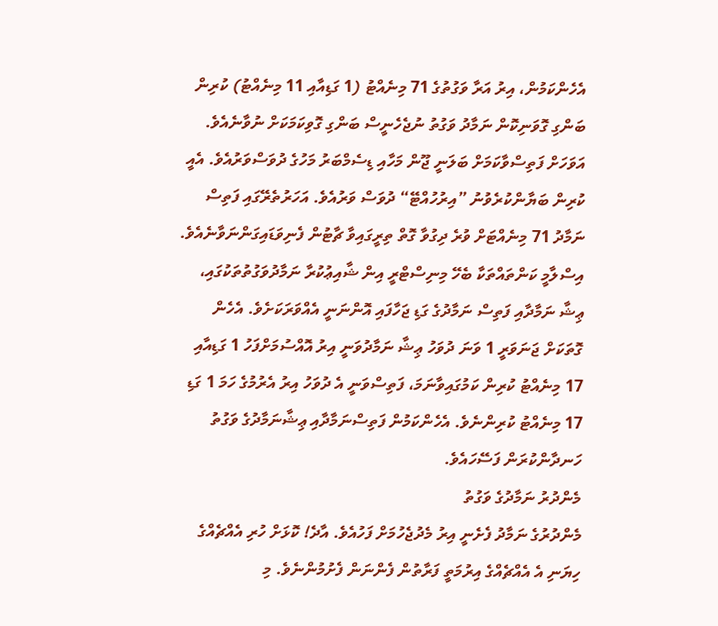އެހެންކަމުން، އިރު އަރާ ވަގުތުގެ 71 މިނެއްޓު (1 ގަޑިއާއި 11 މިނެއްޓު) ކުރިން ބަންގި ގޮވަނިކޮން ނަމާދު ވަގުތު ނުޖެހެނީސް ބަންގި ގޮވިކަމަކަށް ނުވާނެއެވެ. އަވަހަށް ފަތިސްވާކަމަށް ބަލަނީ ޖޫން މަހާއި ޑިސެމްބަރު މަހުގެ ދުވަސްވަރުއެވެ. އެއީ ކުރިން ބަޔާންކުރެވުނު ”އިރުހުއްޓޭ“ ދުވަސް ވަރުއެވެ. އަހަރުތެރޭގައި ފަތިސް ނަމާދު 71 މިނެއްޓަށް ވުރެ ދިގުވާ ގޮތް ތިރީގައިވާ ޗާޓުން ފެނިވަޑައިގަންނަވާނެއެވެ.
އިސްލާމީ ކަންތައްތަކާ ބެހޭ މިނިސްޓްރީ އިން ޝާއިޢުކުރާ ނަމާދުވަގުތުތަކުގައި، ޢިޝާ ނަމާދާއި ފަތިސް ނަމާދުގެ ގަޑި ޖަހާފައި އޮންނަނީ އެއްވަރަކަށެވެ. އެހެން ގޮތަކަށް ޖަނަވަރީ 1 ވަނަ ދުވަހު ޢިޝާ ނަމާދުވަނީ އިރު އޮއްސުމަށްފަހު 1 ގަޑިއާއި 17 މިނެއްޓު ކުރިން ކަމުގައިވާނަމަ، ފަތިސްވަނީ އެ ދުވަހު އިރު އެރުމުގެ ހަމަ 1 ގަޑި 17 މިނެއްޓު ކުރިންނެވެ. އެހެންކަމުން ފަތިސްނަމާދާއި ޢިޝާނަމާދުގެ ވަގުތު ހަނދާންކުރަން ފަސޭހައެވެ.
މެންދުރު ނަމާދުގެ ވަގުތު
މެންދުރުގެ ނަމާދު ފެށެނީ އިރު މެދުޖެހުމަށް ފަހުއެވެ. އާދެ! ކޮޅަށް ހުރި އެއްޗެއްގެ ހިޔަނި އެ އެއްޗެއްގެ އިރުމަތީ ފަރާތުން ފެންނަން ފެށުމުންނެވެ. މި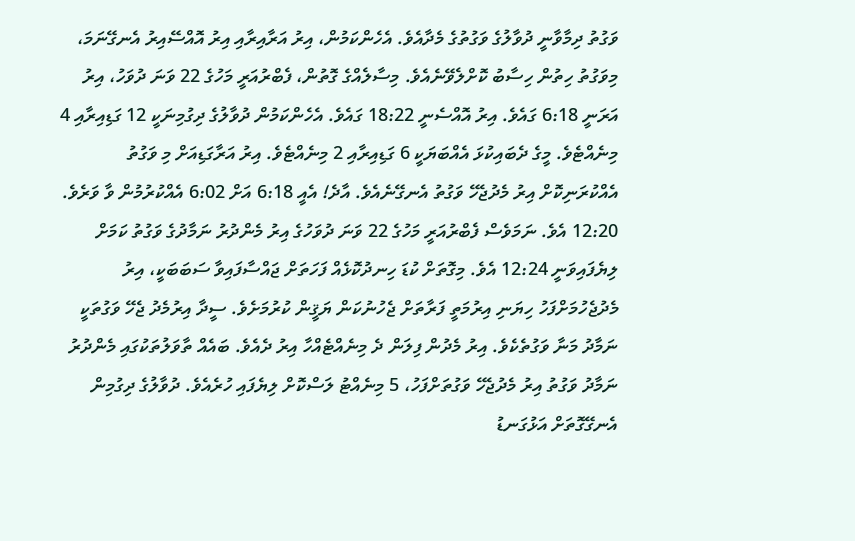ވަގުތު ދިމާވާނީ ދުވާލުގެ ވަގުތުގެ މެދާއެވެ. އެހެންކަމުން، އިރު އަރާއިރާއި އިރު އޮއްސޭއިރު އެނގޭނަމަ، މިވަގުތު ހިތުން ހިސާބު ކޮށްލެވޭނެއެވެ. މިސާލެއްގެ ގޮތުން، ފެބްރުއަރީ މަހުގެ 22 ވަނަ ދުވަހު، އިރު އަރަނީ 6:18 ގައެވެ. އިރު އޮއްސެނީ 18:22 ގައެވެ. އެހެންކަމުން ދުވާލުގެ ދިގުމިނަކީ 12 ގަޑިއިރާއި 4 މިނެއްޓެވެ. މީގެ ދެބައިކުޅަ އެއްބަޔަކީ 6 ގަޑިއިރާއި 2 މިނެއްޓެވެ. އިރު އަރާގަޑިއަށް މި ވަގުތު އެއްކުރަނިކޮށް އިރު މެދުޖެހޭ ވަގުތު އެނގޭނެއެވެ. އާދެ! އެއީ 6:18 އަށް 6:02 އެއްކުރުމުން ވާ ވަރެވެ. 12:20 އެވެ. ނަމަވެސް ފެބްރުއަރީ މަހުގެ 22 ވަނަ ދުވަހުގެ އިރު މެންދުރު ނަމާދުގެ ވަގުތު ކަމަށް ލިޔެފައިވަނީ 12:24 އެވެ. މިގޮތަށް ކުޑަ ހިނދުކޮޅެއް ފަހަތަށް ޖައްސާފައިވާ ސަބަބަކީ، އިރު މެދުޖެހުމަށްފަހު ހިޔަނި އިރުމަތީ ފަރާތަށް ޖެހުނުކަން ޔަޤީން ކުރުމަށެވެ. ސީދާ އިރުމެދު ޖެހޭ ވަގުތަކީ ނަމާދު މަނާ ވަގުތެކެވެ. އިރު މެދުން ފިލަން ދެ މިނެއްޓެއްހާ އިރު ދެއެވެ. ބައެއް ތާވަލުތަކުގައި މެންދުރު ނަމާދު ވަގުތު އިރު މެދުޖެހޭ ވަގުތަށްފަހު، 5 މިނެއްޓު ލަސްކޮށް ލިޔެފައި ހުރެއެވެ. ދުވާލުގެ ދިގުމިން އެނގޭގޮތަށް އަޅުގަނޑު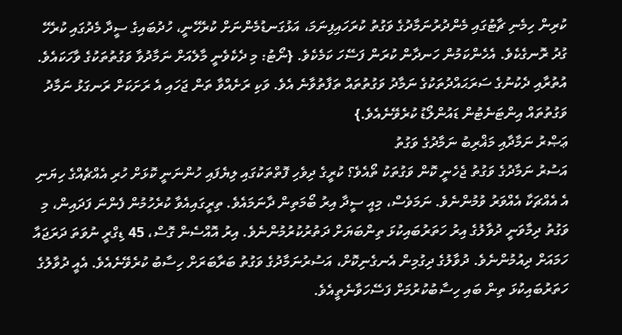ކުރިން ހިމެނި ޗާޓުގައި މެންދުރުނަމާދުގެ ވަގުތު ކުރަހައިފިނަމަ، އަޅުގަނޑުމެންނަށް ކުރެހޭނީ، ހުދުބައިގެ ސީދާ މެދުގައި ކުރެހޭ ގުދު ރޮނގެކެވެ. އެހެންކަމުން ހަނދާން ކުރަން ފަސޭހަ ކަމެކެވެ. {ނޯޓު: މި ދެކެވެނީ މާލެއަށް ނަމާދުވާ ވަގުތުތަކުގެ ވާހަކައެވެ. އުތުރާއި ދެކުނުގެ ސަރަޙައްދުތަކުގެ ނަމާދު ވަގުތުތައް ތަފާތުވާނެ އެވެ. ވަކި ރަށެއްވާ ތަން ޖަހައި އެ ރަށަކަށް ރަނގަޅު ނަމާދު ވަގުތުތައް އިންޓަނެޓުން ޑައުންލޯޑު ކުރެވޭނެއެވެ.}
ޢަޞްރު ނަމާދާއި މަޣްރިބު ނަމާދުގެ ވަގުތު
އަސުރު ނަމާދުގެ ވަގުތު ޖެހެނީ ކޮން ވަގުތަކު ތޯއެވެ؟ ކުރީގެ ދިވެހި ފޮތްތަކުގައި ލިޔެފައި ހުންނަނީ ކޮޅަށް ހުރި އެއްޗެއްގެ ހިޔަނި އެ އެއްޗަކާ އެއްވަރު ވުމުންނެވެ. ނަމަވެސް، މިއީ ސީދާ އިރު ބޯމަތިން ދާނަމައެވެ. ތިރީގައިއެވާ ކުރެހުމުން ފެންނަ ފަދައިން، މި ވަގުތު ދިމާވަނީ ދުވާލުގެ އިރު ހަތަރުބައިކުޅަ ތިންބަޔަށް ދަތުރުކުރުމުންނެވެ. އިރު އޮއްސެން ގޮސް، 45 ޑިގްރީ ނުވަތަ ދަރަޖައާ ހަމައަށް ދިއުމުންނެވެ. ދުވާލުގެ ދިގުމިން އެނގެނިކޮށް، އަސުރުނަމާދުގެ ވަގުތު ބަރާބަރަށް ހިސާބު ކުރެވޭނެއެވެ. އެއީ ދުވާލުގެ ހަތަރުބައިކުޅަ ތިން ބައި ހިސާބުކުރުމަށް ފަސޭހަވާނެތީއެވެ.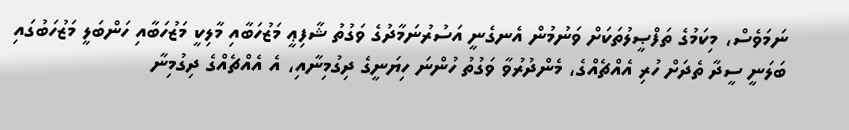ނަމަވެސް، މިކަމުގެ ތަފްޞީލުތަކަށް ވަނުމުން އެނގެނީ އަސުރުނަމާދުގެ ވަގުތު ޝާފިޢީ މަޒުހަބާއި މާލިކީ މަޒުހަބާއި ހަންބަލީ މަޒުހަބުގައި ބަލަނީ ސީދާ ތެދަށް ހުރި އެއްޗެއްގެ، މެންދުރުވާ ވަގުތު ހުންނަ ހިޔަނީގެ ދިގުމިނާއި، އެ އެއްޗެއްގެ ދިގުމިނާ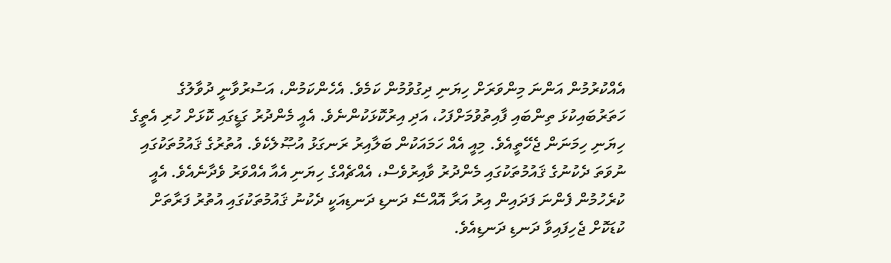އެއްކުރުމުން އަންނަ މިންވަރަށް ހިޔަނި ދިގުވުމުން ކަމެވެ. އެހެންކަމުން، އަސުރުވާނީ ދުވާލުގެ ހަތަރުބައިކުޅަ ތިންބައި ފާއިތުވުމަށްފަހު، އަދި އިރުކޮޅަކުންނެވެ. އެއީ މެންދުރު ގަޑީގައި ކޮޅަށް ހުރި އެތީގެ ހިޔަނި ހިމަނަން ޖެހޭތީއެވެ. މިއީ އެއް ހަމައަކުން ބަލާއިރު ރަނގަޅު އުޞޫލެކެވެ. އުތުރުގެ ޤައުމުތަކުގައި ނުވަތަ ދެކުނުގެ ޤައުމުތަކުގައި މެންދުރު ވާއިރުވެސް، އެއްޗެއްގެ ހިޔަނި އެއާ އެއްވަރު ވެދާނެއެވެ. އެއީ ކުރެހުމުން ފެންނަ ފަދައިން އިރު އަރާ އޮއްސޭ ދަނޑި ދަނޑިއަކީ ދެކުނު ޤައުމުތަކުގައި އުތުރު ފަރާތަށް ކުޑަކޮށް ޖެހިފައިވާ ދަނޑި ދަނޑިއެވެ.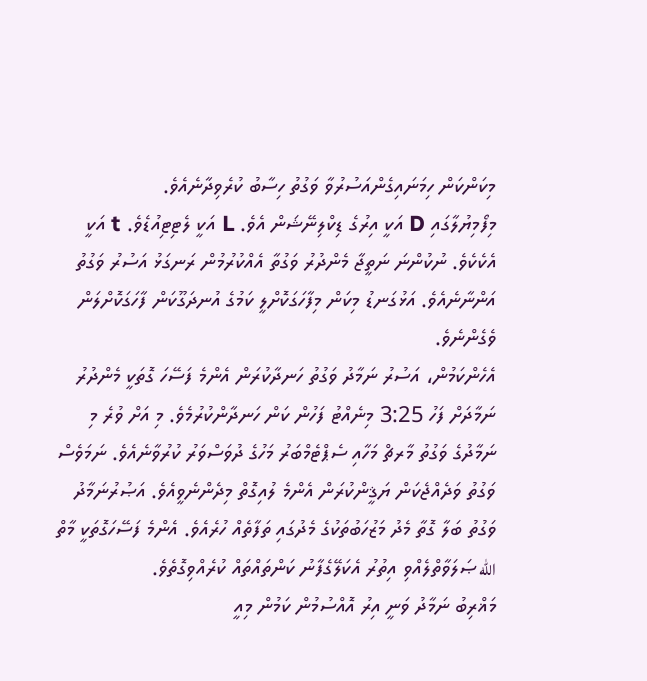މިކަންކަން ހިމަނައިގެންއަސުރުވާ ވަގުތު ހިސާބު ކުރެވިދާނެއެވެ.
މިފޯމިޔުލާގައި D އަކީ އިރުގެ ޑިކްލިނޭޝަން އެވެ. L އަކީ ލެޓިޓިއުޑެވެ. t އަކީ އެކެކެވެ. ނުކުންނަ ނަތީޖާ މެންދުރު ވަގުތާ އެއްކުރުމުން ރަނގަޅު އަސުރު ވަގުތު އަންނާނެއެވެ. އަޅުގަނޑު މިކަން މިފާހަގަކޮށްލީ ކަމުގެ އުނދަގޫކަން ފާހަގަކޮށްލަން ވެގެންނެވެ.
އެހެންކަމުން، އަސުރު ނަމާދު ވަގުތު ހަނދާކުރަން އެންމެ ފަސޭހަ ގޮތަކީ މެންދުރު ނަމާދަށް ފަހު 3:25 މިނެއްޓު ފަހުން ކަން ހަނދާންކުރުމެވެ. މި އަށް ވުރެ މި ނަމާދުގެ ވަގުތު މާރޗް މަހާއި ސެޕްޓެމްބަރު މަހުގެ ދުވަސްވަރު ކުރުވާނެއެވެ. ނަމަވެސް ވަގުތު ވަދެއްޖެކަން ޔަޤީންކުރަން އެންމެ ލުއިގޮތް މިދެންނެވީއެވެ. އަޞުރުނަމާދު ވަގުތު ބަލާ ގޮތާ މެދު މަޒުހަބުތަކުގެ މެދުގައި ތަފާތެއް ހުރެއެވެ. އެންމެ ފަސޭހަގޮތަކީ މާތް الله ޞަލަވާތްލެއްވި އިތުރު އެކަލޭގެފާނު ކަންތައްތައް ކުރެއްވިގޮތެވެ.
މަޣްރިބު ނަމާދު ވަނީ އިރު އޮއްސުމުން ކަމުން މިއީ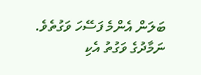ބަލަން އެންމެ ފަސޭހަ ވަގުތެވެ.
ނަމާދުގެ ވަގުތު އެކި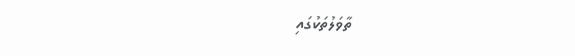ތާވަލުތަކުގައި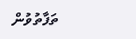ތަފާތުވުން